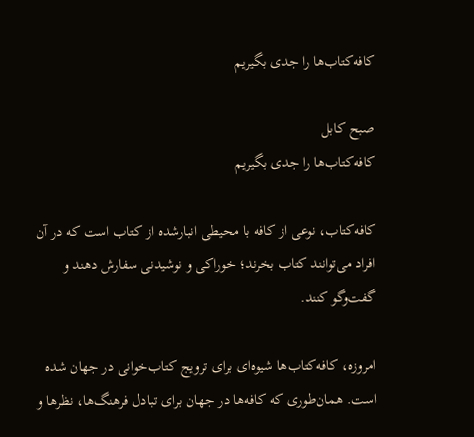کافه‌کتاب‌ها را جدی بگیریم

صبح کابل
کافه‌کتاب‌ها را جدی بگیریم

کافه‌کتاب، نوعی از کافه با محیطی انبارشده از کتاب است که در آن افراد می‌توانند کتاب بخرند؛ خوراکی و نوشیدنی سفارش دهند و گفت‌وگو کنند.

امروزه، کافه‌کتاب‌ها شیوه‌ای برای ترویج کتاب‌خوانی در جهان شده است. همان‌طوری که کافه‌ها در جهان برای تبادل فرهنگ‌ها، نظرها و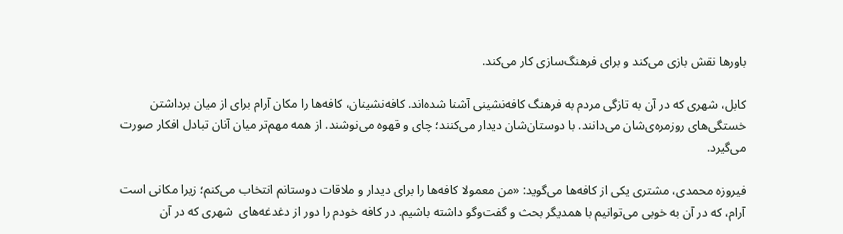باورها نقش بازی می‌کند و برای فرهنگ‌سازی کار می‌کند.

کابل، شهری که در آن به تازگی مردم به فرهنگ کافه‌نشینی آشنا شده‌اند. کافه‌نشینان، کافه‌ها را مکان آرام برای از میان برداشتن خستگی‌های روزمره‌ی‌شان می‌دانند. با دوستان‌شان دیدار می‌کنند؛ چای و قهوه می‌نوشند. از همه مهم‌تر میان آنان تبادل افکار صورت می‌گیرد.

فیروزه محمدی، مشتری یکی از کافه‌ها می‌گوید: «من معمولا کافه‌ها را برای دیدار و ملاقات دوستانم انتخاب می‌کنم؛ زیرا مکانی است آرام، که در آن به خوبی می‌توانیم با همدیگر بحث و گفت‌وگو داشته باشیم. در کافه خودم را دور از دغدغه‌های  شهری که در آن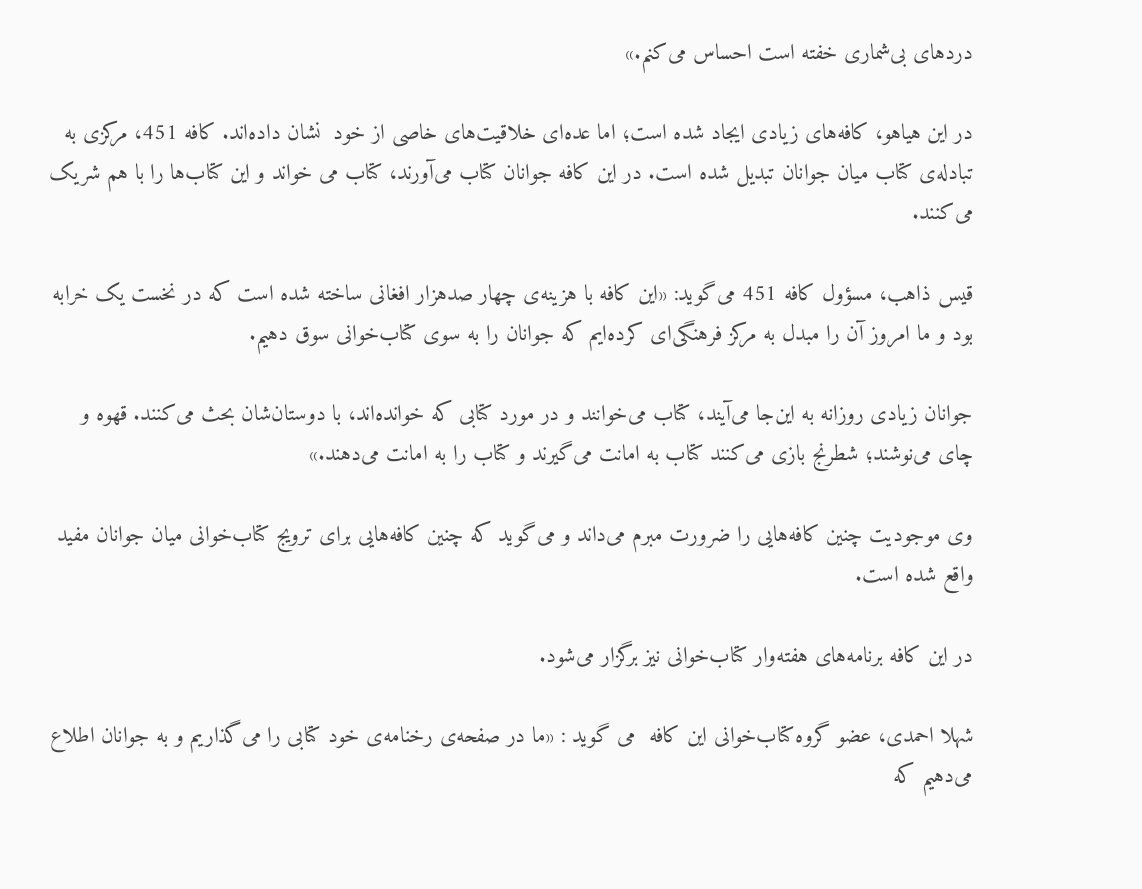دردهای بی‌شماری خفته است احساس می‌کنم.»

در این هیاهو، کافه‌های زیادی ایجاد شده است؛ اما عده‌ای خلاقیت‌های خاصی از خود  نشان داده‌اند. کافه 451، مرکزی به تبادله‌ی کتاب میان جوانان تبدیل شده است. در این کافه جوانان کتاب می‌آورند، کتاب می خواند و این کتاب‌ها را با هم شریک می‌کنند.

قیس ذاهب، مسؤول کافه 451 می‌گوید: «این کافه با هزینه‌ی چهار صدهزار افغانی ساخته شده است که در نخست یک خرابه بود و ما امروز آن را مبدل به مرکز فرهنگی‌ای کرده‌ایم که جوانان را به سوی کتاب‌خوانی سوق دهیم.

جوانان زیادی روزانه به این‌جا می‌آیند، کتاب می‌خوانند و در مورد کتابی که خوانده‌اند، با دوستان‌شان بحث می‌کنند. قهوه و چای می‌نوشند؛ شطرنج بازی می‌کنند کتاب به امانت می‌گیرند و کتاب را به امانت می‌دهند.»

وی موجودیت چنین کافه‌هایی را ضرورت مبرم می‌داند و می‌گوید که چنین کافه‌هایی برای ترویج کتاب‌خوانی میان جوانان مفید واقع شده است.

در این کافه برنامه‌های هفته‌وار کتاب‌خوانی نیز برگزار می‌شود.

شهلا احمدی، عضو گروه کتاب‌خوانی این کافه  می گوید : «ما در صفحه‌ی رخنامه‌ی خود کتابی را می‌گذاریم و به جوانان اطلاع می‌دهیم که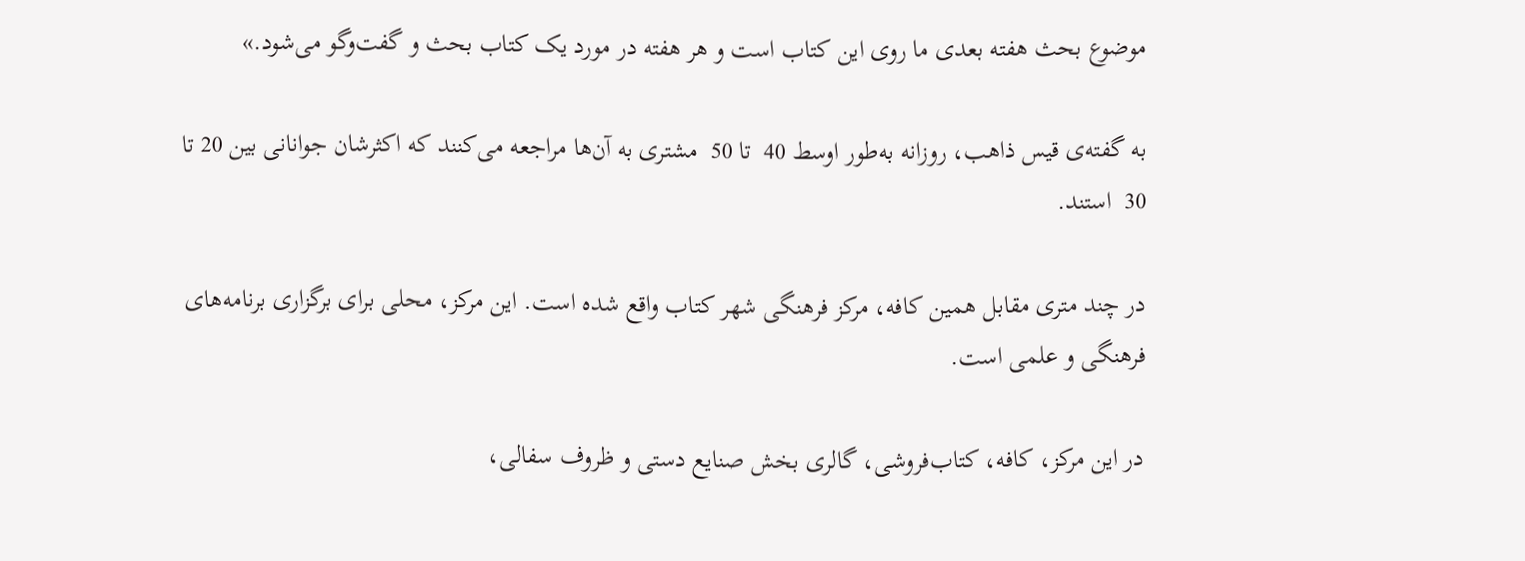موضوع بحث هفته بعدی ما روی این کتاب است و هر هفته در مورد یک کتاب بحث و گفت‌وگو می‌شود.»

به گفته‌ی قیس ذاهب، روزانه به‌طور اوسط 40  تا 50  مشتری به آن‌ها مراجعه می‌کنند که اکثرشان جوانانی بین 20 تا 30  استند.

در چند متری مقابل همین کافه، مرکز فرهنگی شهر کتاب واقع شده است. این مرکز، محلی برای برگزاری برنامه‌های فرهنگی و علمی است.

در این مرکز، کافه، کتاب‌فروشی، گالری بخش صنایع دستی و ظروف سفالی‌،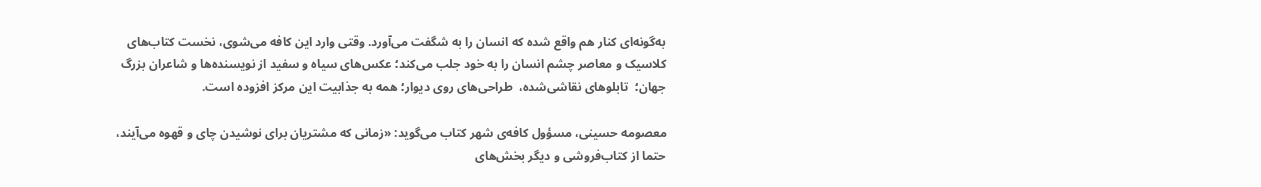به‌گونه‌ای کنار هم واقع شده که انسان را به شگفت می‌آورد. وقتی وارد این کافه می‌شوی، نخست کتاب‌های کلاسیک و معاصر چشم انسان را به خود جلب می‌کند؛ عکس‌های سیاه و سفید از نویسنده‌ها و شاعران بزرگ جهان؛  تابلوهای نقاشی‌شده،  طراحی‌های روی دیوار؛ همه به جذابیت این مرکز افزوده است.

معصومه حسینی، مسؤول کافه‌ی شهر کتاب می‌گوید: «زمانی که مشتریان برای نوشیدن چای و قهوه می‌آیند، حتما از کتاب‌فروشی و دیگر بخش‌های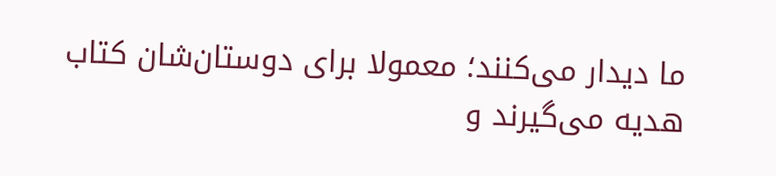ما دیدار می‌کنند؛ معمولا برای دوستان‌شان کتاب هدیه می‌گیرند و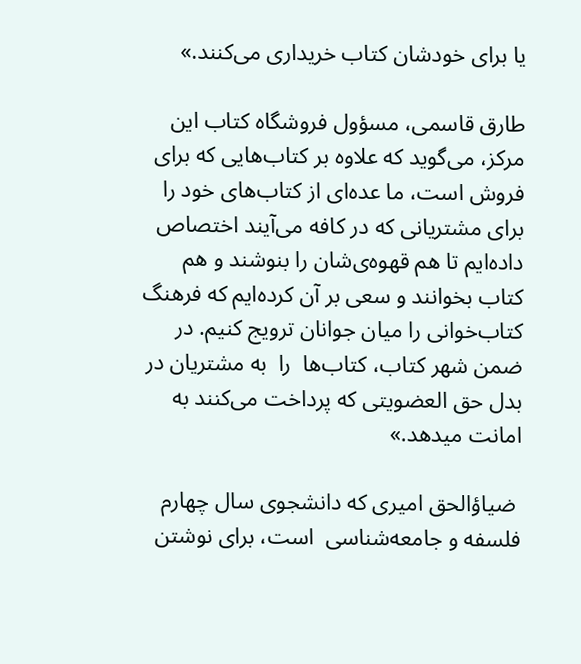یا برای خودشان کتاب خریداری می‌کنند.»

طارق قاسمی، مسؤول فروشگاه کتاب این مرکز، می‌گوید که علاوه بر کتاب‌هایی که برای فروش است، ما عده‌ای از کتاب‌های خود را برای مشتریانی که در کافه می‌آیند اختصاص داده‌ایم تا هم قهوه‌ی‌شان را بنوشند و هم کتاب بخوانند و سعی بر آن کرده‌ایم که فرهنگ کتاب‌خوانی را میان جوانان ترویج کنیم. در ضمن شهر کتاب، کتاب‌ها  را  به مشتریان در بدل حق العضویتی که پرداخت می‌کنند به امانت میدهد.»

 ضیاؤالحق امیری که دانشجوی سال چهارم فلسفه و جامعه‌شناسی  است، برای نوشتن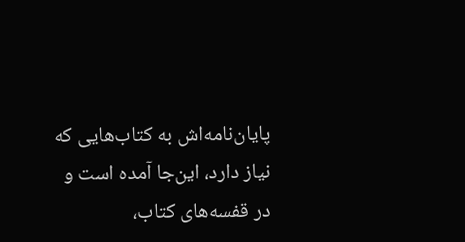پایان‌نامه‌اش به کتاب‌هایی که نیاز دارد، این‌جا آمده است و در قفسه‌های کتاب،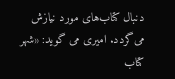دنبال کتاب‌های مورد نیازش می‌گردد. امیری می گوید: «شهر کتاب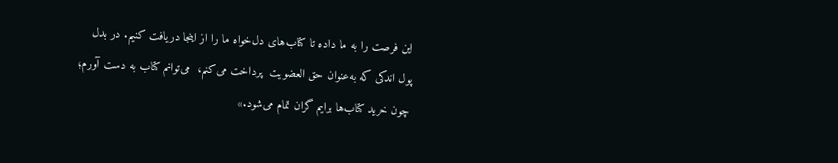این فرصت را به ما داده تا کتاب‌های دل‌خواه ما را از اینجا دریافت کنیم. در بدل پول اندکی که به‌عنوان حق العضویت  پرداخت می‌کنم،  می‌توانم کتاب به دست آورم؛ چون خرید کتاب‌ها برایم گران تمام می‌شود.»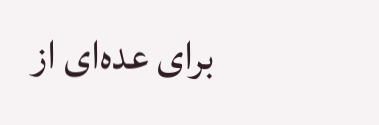برای عده‌ای از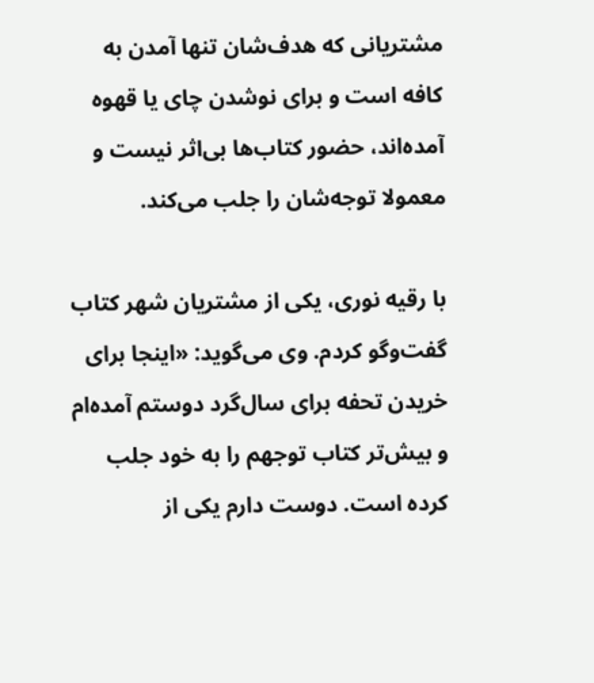مشتریانی که هدف‌شان تنها آمدن به کافه است و برای نوشدن چای یا قهوه آمده‌اند، حضور کتاب‌ها بی‌اثر نیست و معمولا توجه‌شان را جلب می‌کند.

با رقیه نوری، یکی از مشتریان شهر کتاب گفت‌وگو کردم. وی می‌گوید: «اینجا برای خریدن تحفه برای سال‌گرد دوستم آمده‌ام و بیش‌تر کتاب توجهم را به خود جلب کرده است. دوست دارم یکی از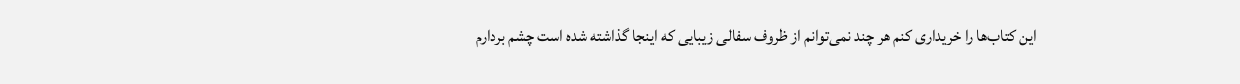این کتاب‌ها را خریداری کنم هر چند نمی‌توانم از ظروف سفالی زیبایی که اینجا گذاشته شده است چشم بردارم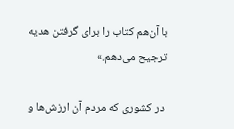با آن‌هم کتاب را برای گرفتن هدیه ترجیح می‌دهم.»

 در کشوری که مردم آن ارزش‌ها و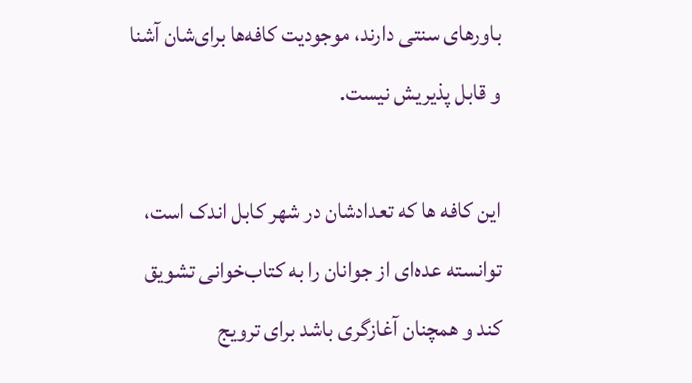باورهای سنتی دارند، موجودیت کافه‌ها برای‌شان آشنا و قابل پذیریش نیست.

این کافه ها که تعدادشان در شهر کابل اندک است، توانسته عده‌ای از جوانان را به کتاب‌خوانی تشویق کند و همچنان آغازگری باشد برای ترویج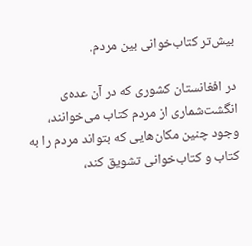بیش‌تر کتاب‌خوانی بین مردم.

در افغانستان کشوری که در آن عده‌ی انگشت‌شماری از مردم کتاب می‌خوانند،  وجود چنین مکان‌هایی که بتواند مردم را به کتاب و کتاب‌خوانی تشویق کند،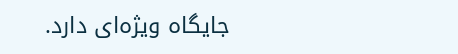جایگاه ویژه‌ای دارد.